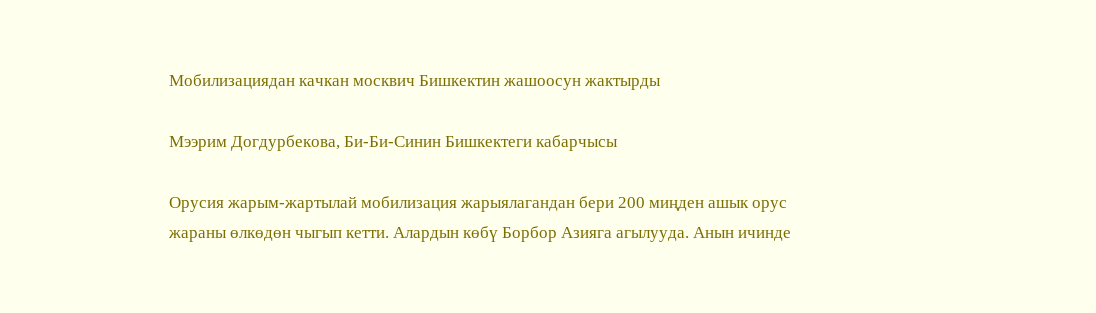Мобилизациядан качкан москвич Бишкектин жашоосун жактырды

Мээрим Догдурбекова, Би-Би-Синин Бишкектеги кабарчысы

Орусия жарым-жартылай мобилизация жарыялагандан бери 200 миңден ашык орус жараны өлкөдөн чыгып кетти. Алардын көбү Борбор Азияга агылууда. Анын ичинде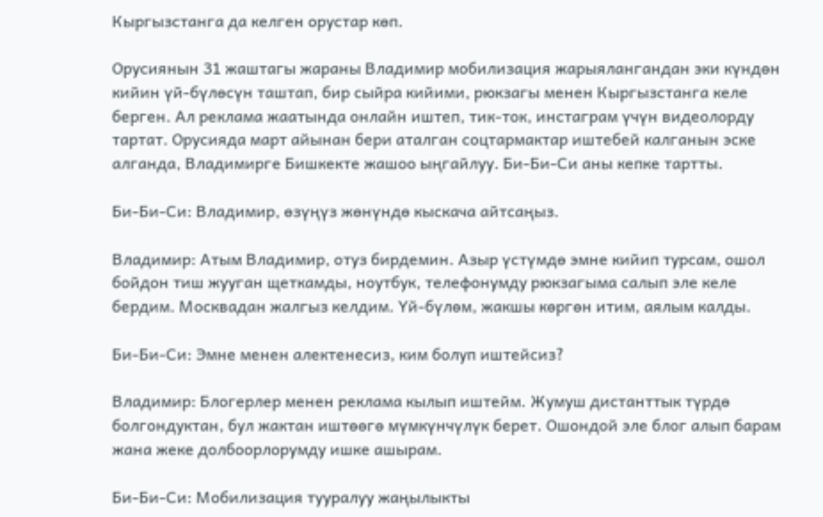Кыргызстанга да келген орустар көп.

Орусиянын 31 жаштагы жараны Владимир мобилизация жарыялангандан эки күндөн кийин үй-бүлөсүн таштап, бир сыйра кийими, рюкзагы менен Кыргызстанга келе берген. Ал реклама жаатында онлайн иштеп, тик-ток, инстаграм үчүн видеолорду тартат. Орусияда март айынан бери аталган соцтармактар иштебей калганын эске алганда, Владимирге Бишкекте жашоо ыңгайлуу. Би-Би-Си аны кепке тартты.

Би-Би-Си: Владимир, өзүңүз жөнүндө кыскача айтсаңыз.

Владимир: Атым Владимир, отуз бирдемин. Азыр үстүмдө эмне кийип турсам, ошол бойдон тиш жууган щеткамды, ноутбук, телефонумду рюкзагыма салып эле келе бердим. Москвадан жалгыз келдим. Үй-бүлөм, жакшы көргөн итим, аялым калды.

Би-Би-Си: Эмне менен алектенесиз, ким болуп иштейсиз?

Владимир: Блогерлер менен реклама кылып иштейм. Жумуш дистанттык түрдө болгондуктан, бул жактан иштөөгө мүмкүнчүлүк берет. Ошондой эле блог алып барам жана жеке долбоорлорумду ишке ашырам.

Би-Би-Си: Мобилизация тууралуу жаңылыкты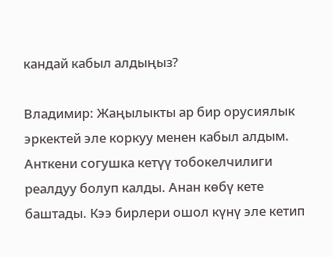кандай кабыл алдыңыз?

Владимир: Жаңылыкты ар бир орусиялык эркектей эле коркуу менен кабыл алдым. Анткени согушка кетүү тобокелчилиги реалдуу болуп калды. Анан көбү кете баштады. Кээ бирлери ошол күнү эле кетип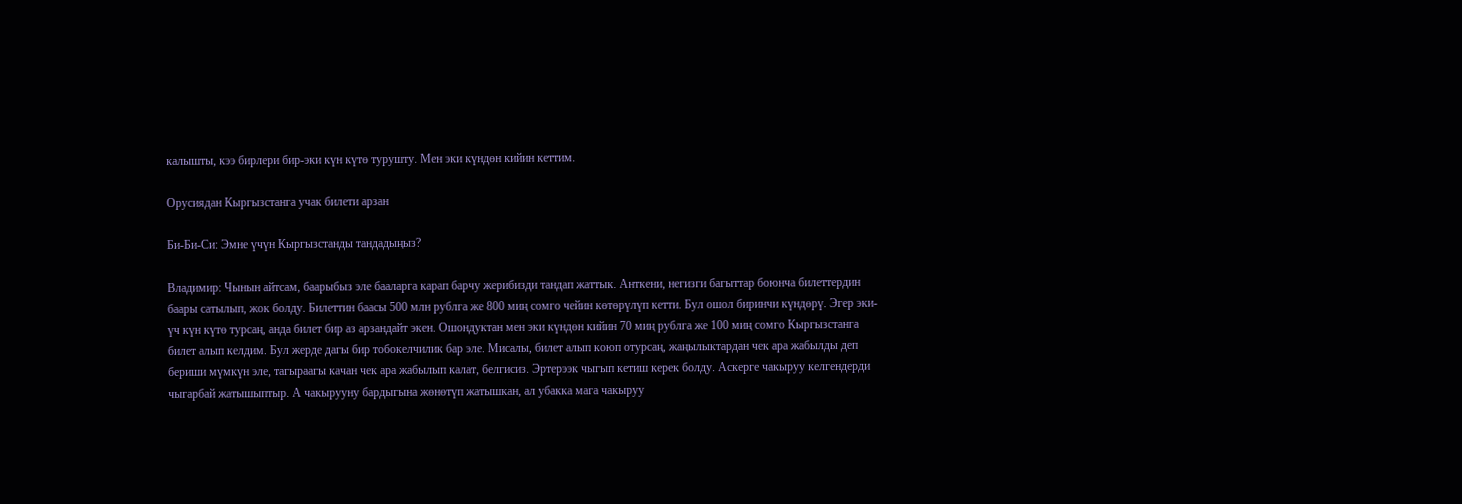калышты, кээ бирлери бир-эки күн күтө турушту. Мен эки күндөн кийин кеттим.

Орусиядан Кыргызстанга учак билети арзан

Би-Би-Си: Эмне үчүн Кыргызстанды тандадыңыз?

Владимир: Чынын айтсам, баарыбыз эле бааларга карап барчу жерибизди тандап жаттык. Анткени, негизги багыттар боюнча билеттердин баары сатылып, жок болду. Билеттин баасы 500 млн рублга же 800 миң сомго чейин көтөрүлүп кетти. Бул ошол биринчи күндөрү. Эгер эки-үч күн күтө турсаң, анда билет бир аз арзандайт экен. Ошондуктан мен эки күндөн кийин 70 миң рублга же 100 миң сомго Кыргызстанга билет алып келдим. Бул жерде дагы бир тобокелчилик бар эле. Мисалы, билет алып коюп отурсаң, жаңылыктардан чек ара жабылды деп бериши мүмкүн эле, тагыраагы качан чек ара жабылып калат, белгисиз. Эртерээк чыгып кетиш керек болду. Аскерге чакыруу келгендерди чыгарбай жатышыптыр. А чакырууну бардыгына жөнөтүп жатышкан, ал убакка мага чакыруу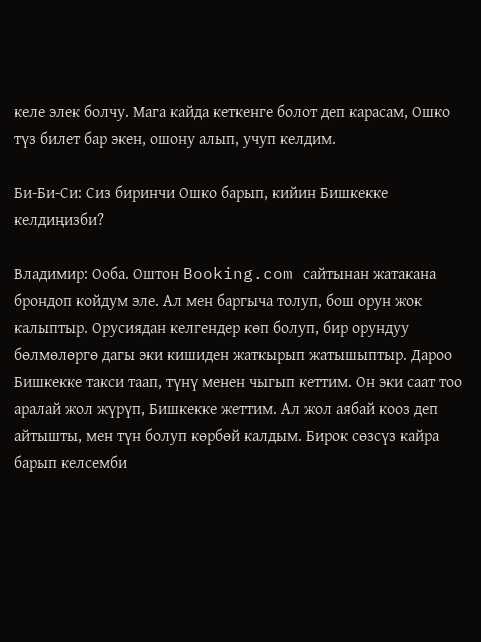келе элек болчу. Мага кайда кеткенге болот деп карасам, Ошко түз билет бар экен, ошону алып, учуп келдим.

Би-Би-Си: Сиз биринчи Ошко барып, кийин Бишкекке келдиңизби?

Владимир: Ооба. Оштон Booking.com сайтынан жатакана брондоп койдум эле. Ал мен баргыча толуп, бош орун жок калыптыр. Орусиядан келгендер көп болуп, бир орундуу бөлмөлөргө дагы эки кишиден жаткырып жатышыптыр. Дароо Бишкекке такси таап, түнү менен чыгып кеттим. Он эки саат тоо аралай жол жүрүп, Бишкекке жеттим. Ал жол аябай кооз деп айтышты, мен түн болуп көрбөй калдым. Бирок сөзсүз кайра барып келсемби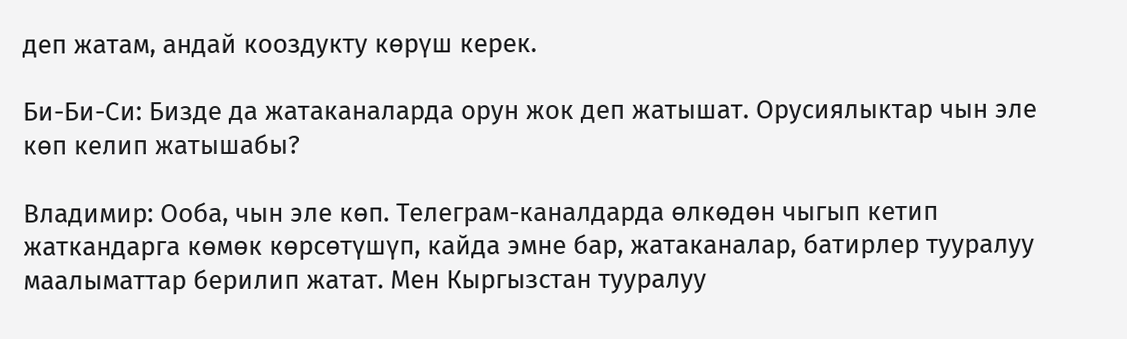деп жатам, андай кооздукту көрүш керек.

Би-Би-Си: Бизде да жатаканаларда орун жок деп жатышат. Орусиялыктар чын эле көп келип жатышабы?

Владимир: Ооба, чын эле көп. Телеграм-каналдарда өлкөдөн чыгып кетип жаткандарга көмөк көрсөтүшүп, кайда эмне бар, жатаканалар, батирлер тууралуу маалыматтар берилип жатат. Мен Кыргызстан тууралуу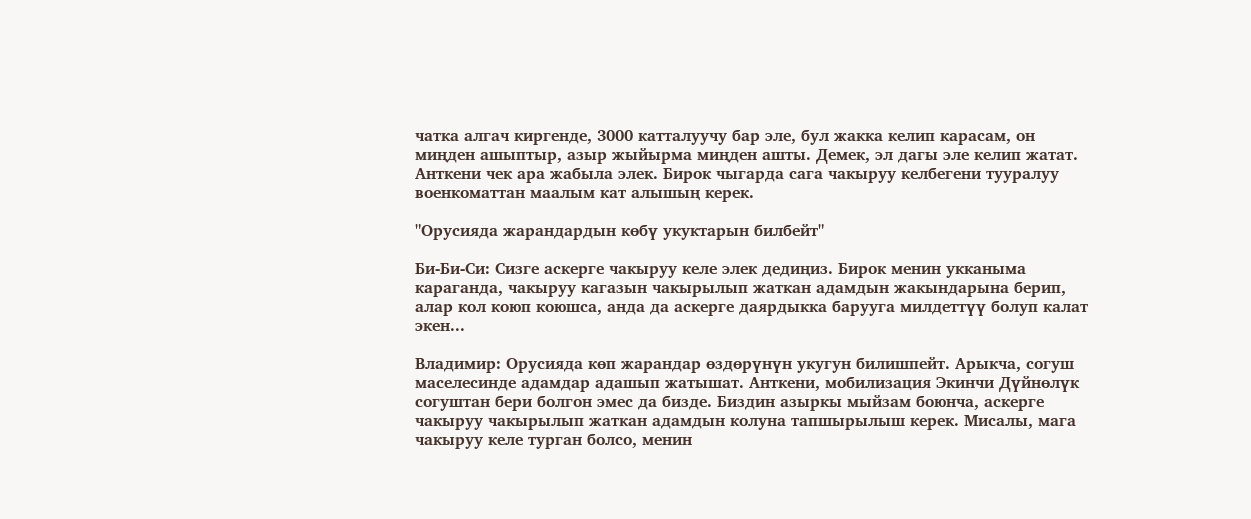чатка алгач киргенде, 3000 катталуучу бар эле, бул жакка келип карасам, он миңден ашыптыр, азыр жыйырма миңден ашты. Демек, эл дагы эле келип жатат. Анткени чек ара жабыла элек. Бирок чыгарда сага чакыруу келбегени тууралуу военкоматтан маалым кат алышың керек.

"Орусияда жарандардын көбү укуктарын билбейт"

Би-Би-Си: Сизге аскерге чакыруу келе элек дедиңиз. Бирок менин укканыма караганда, чакыруу кагазын чакырылып жаткан адамдын жакындарына берип, алар кол коюп коюшса, анда да аскерге даярдыкка барууга милдеттүү болуп калат экен...

Владимир: Орусияда көп жарандар өздөрүнүн укугун билишпейт. Арыкча, согуш маселесинде адамдар адашып жатышат. Анткени, мобилизация Экинчи Дүйнөлүк согуштан бери болгон эмес да бизде. Биздин азыркы мыйзам боюнча, аскерге чакыруу чакырылып жаткан адамдын колуна тапшырылыш керек. Мисалы, мага чакыруу келе турган болсо, менин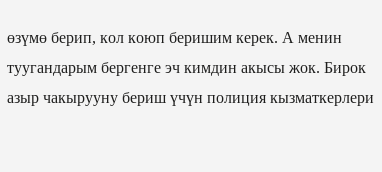өзүмө берип, кол коюп беришим керек. А менин туугандарым бергенге эч кимдин акысы жок. Бирок азыр чакырууну бериш үчүн полиция кызматкерлери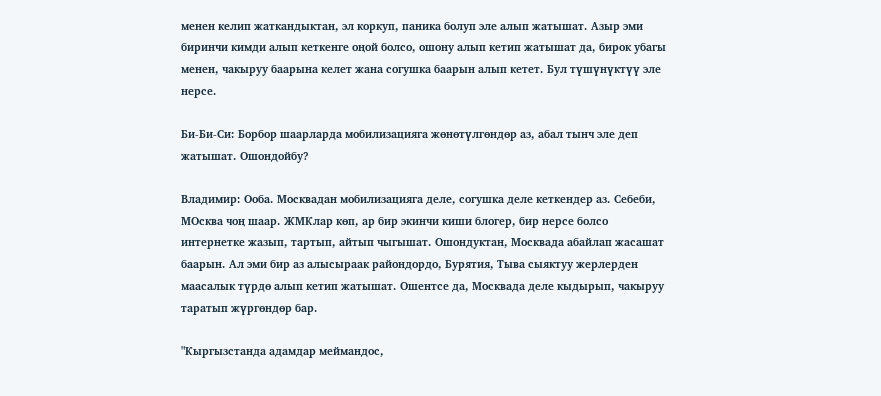менен келип жаткандыктан, эл коркуп, паника болуп эле алып жатышат. Азыр эми биринчи кимди алып кеткенге оңой болсо, ошону алып кетип жатышат да, бирок убагы менен, чакыруу баарына келет жана согушка баарын алып кетет. Бул түшүнүктүү эле нерсе.

Би-Би-Си: Борбор шаарларда мобилизацияга жөнөтүлгөндөр аз, абал тынч эле деп жатышат. Ошондойбу?

Владимир: Ооба. Москвадан мобилизацияга деле, согушка деле кеткендер аз. Себеби, МОсква чоң шаар. ЖМКлар көп, ар бир экинчи киши блогер, бир нерсе болсо интернетке жазып, тартып, айтып чыгышат. Ошондуктан, Москвада абайлап жасашат баарын. Ал эми бир аз алысыраак райондордо, Бурятия, Тыва сыяктуу жерлерден маасалык түрдө алып кетип жатышат. Ошентсе да, Москвада деле кыдырып, чакыруу таратып жүргөндөр бар.

"Кыргызстанда адамдар меймандос,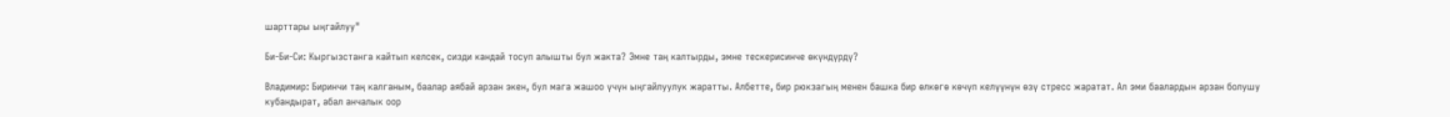шарттары ыңгайлуу"

Би-Би-Си: Кыргызстанга кайтып келсек, сизди кандай тосуп алышты бул жакта? Эмне таң калтырды, эмне тескерисинче өкүндүрдү?

Владимир: Биринчи таң калганым, баалар аябай арзан экен, бул мага жашоо үчүн ыңгайлуулук жаратты. Албетте, бир рюкзагың менен башка бир өлкөгө көчүп келүүнүн өзү стресс жаратат. Ал эми баалардын арзан болушу кубандырат, абал анчалык оор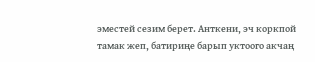эместей сезим берет. Анткени, эч коркпой тамак жеп, батириңе барып уктоого акчаң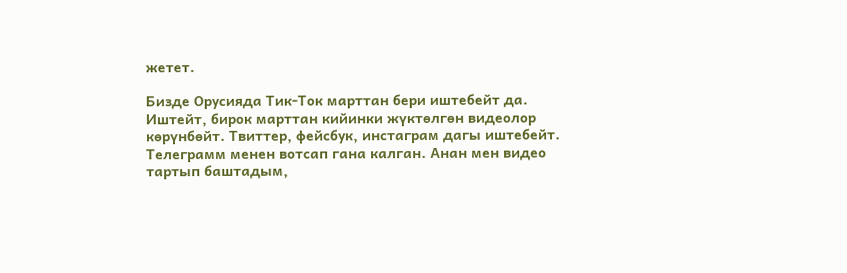жетет.

Бизде Орусияда Тик-Ток марттан бери иштебейт да. Иштейт, бирок марттан кийинки жүктөлгөн видеолор көрүнбөйт. Твиттер, фейсбук, инстаграм дагы иштебейт. Телеграмм менен вотсап гана калган. Анан мен видео тартып баштадым,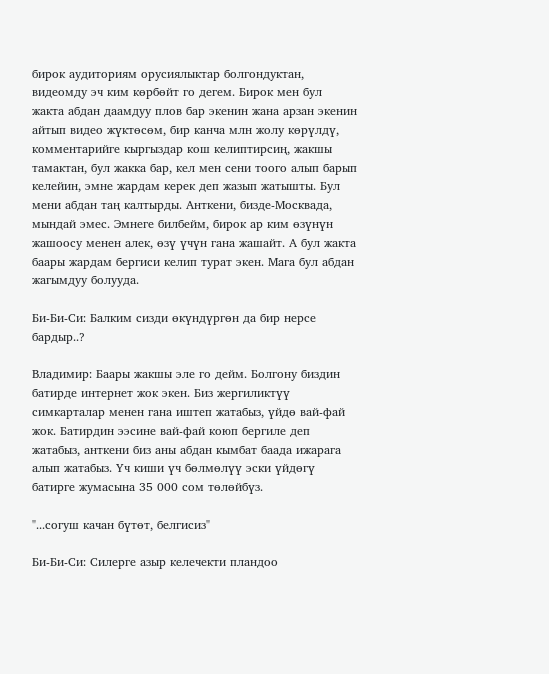бирок аудиториям орусиялыктар болгондуктан, видеомду эч ким көрбөйт го дегем. Бирок мен бул жакта абдан даамдуу плов бар экенин жана арзан экенин айтып видео жүктөсөм, бир канча млн жолу көрүлдү, комментарийге кыргыздар кош келиптирсиң, жакшы тамактан, бул жакка бар, кел мен сени тоого алып барып келейин, эмне жардам керек деп жазып жатышты. Бул мени абдан таң калтырды. Анткени, бизде-Москвада, мындай эмес. Эмнеге билбейм, бирок ар ким өзүнүн жашоосу менен алек, өзү үчүн гана жашайт. А бул жакта баары жардам бергиси келип турат экен. Мага бул абдан жагымдуу болууда.

Би-Би-Си: Балким сизди өкүндүргөн да бир нерсе бардыр..?

Владимир: Баары жакшы эле го дейм. Болгону биздин батирде интернет жок экен. Биз жергиликтүү симкарталар менен гана иштеп жатабыз, үйдө вай-фай жок. Батирдин ээсине вай-фай коюп бергиле деп жатабыз, анткени биз аны абдан кымбат баада ижарага алып жатабыз. Үч киши үч бөлмөлүү эски үйдөгү батирге жумасына 35 000 сом төлөйбүз.

"...согуш качан бүтөт, белгисиз"

Би-Би-Си: Силерге азыр келечекти пландоо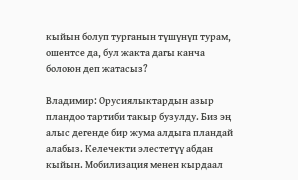кыйын болуп турганын түшүнүп турам, ошентсе да, бул жакта дагы канча болоюн деп жатасыз?

Владимир: Орусиялыктардын азыр пландоо тартиби такыр бузулду. Биз эң алыс дегенде бир жума алдыга пландай алабыз. Келечекти элестетүү абдан кыйын. Мобилизация менен кырдаал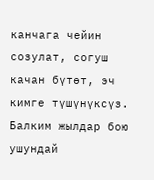канчага чейин созулат, согуш качан бүтөт, эч кимге түшүнүксүз. Балким жылдар бою ушундай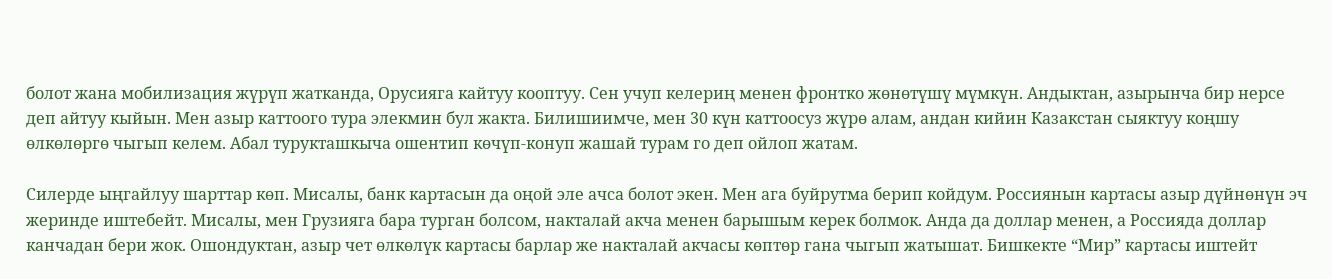болот жана мобилизация жүрүп жатканда, Орусияга кайтуу кооптуу. Сен учуп келериң менен фронтко жөнөтүшү мүмкүн. Андыктан, азырынча бир нерсе деп айтуу кыйын. Мен азыр каттоого тура элекмин бул жакта. Билишиимче, мен 30 күн каттоосуз жүрө алам, андан кийин Казакстан сыяктуу коңшу өлкөлөргө чыгып келем. Абал турукташкыча ошентип көчүп-конуп жашай турам го деп ойлоп жатам.

Силерде ыңгайлуу шарттар көп. Мисалы, банк картасын да оңой эле ачса болот экен. Мен ага буйрутма берип койдум. Россиянын картасы азыр дүйнөнүн эч жеринде иштебейт. Мисалы, мен Грузияга бара турган болсом, накталай акча менен барышым керек болмок. Анда да доллар менен, а Россияда доллар канчадан бери жок. Ошондуктан, азыр чет өлкөлүк картасы барлар же накталай акчасы көптөр гана чыгып жатышат. Бишкекте “Мир” картасы иштейт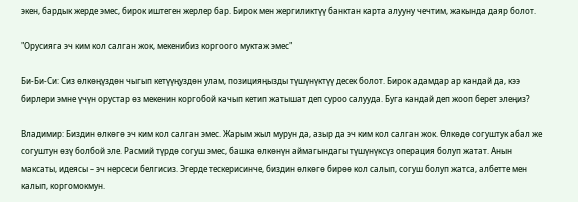экен, бардык жерде эмес, бирок иштеген жерлер бар. Бирок мен жергиликтүү банктан карта алууну чечтим, жакында даяр болот.

"Орусияга эч ким кол салган жок, мекенибиз коргоого муктаж эмес"

Би-Би-Си: Сиз өлкөңүздөн чыгып кетүүңуздөн улам, позицияңызды түшүнүктүү десек болот. Бирок адамдар ар кандай да, кээ бирлери эмне үчүн орустар өз мекенин коргобой качып кетип жатышат деп суроо салууда. Буга кандай деп жооп берет элеңиз?

Владимир: Биздин өлкөгө эч ким кол салган эмес. Жарым жыл мурун да, азыр да эч ким кол салган жок. Өлкөдө согуштук абал же согуштун өзү болбой эле. Расмий түрдө согуш эмес, башка өлкөнүн аймагындагы түшүнүксүз операция болуп жатат. Анын максаты, идеясы – эч нерсеси белгисиз. Эгерде тескерисинче, биздин өлкөгө бирөө кол салып, согуш болуп жатса, албетте мен калып, коргомокмун.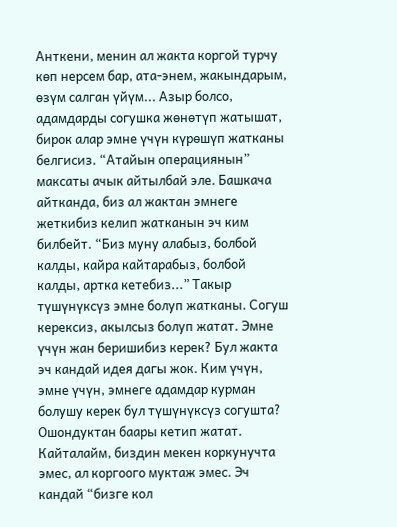Анткени, менин ал жакта коргой турчу көп нерсем бар, ата-энем, жакындарым, өзүм салган үйүм... Азыр болсо, адамдарды согушка жөнөтүп жатышат, бирок алар эмне үчүн күрөшүп жатканы белгисиз. “Атайын операциянын” максаты ачык айтылбай эле. Башкача айтканда, биз ал жактан эмнеге жеткибиз келип жатканын эч ким билбейт. “Биз муну алабыз, болбой калды, кайра кайтарабыз, болбой калды, артка кетебиз...” Такыр түшүнүксүз эмне болуп жатканы. Согуш керексиз, акылсыз болуп жатат. Эмне үчүн жан беришибиз керек? Бул жакта эч кандай идея дагы жок. Ким үчүн, эмне үчүн, эмнеге адамдар курман болушу керек бул түшүнүксүз согушта? Ошондуктан баары кетип жатат. Кайталайм, биздин мекен коркунучта эмес, ал коргоого муктаж эмес. Эч кандай “бизге кол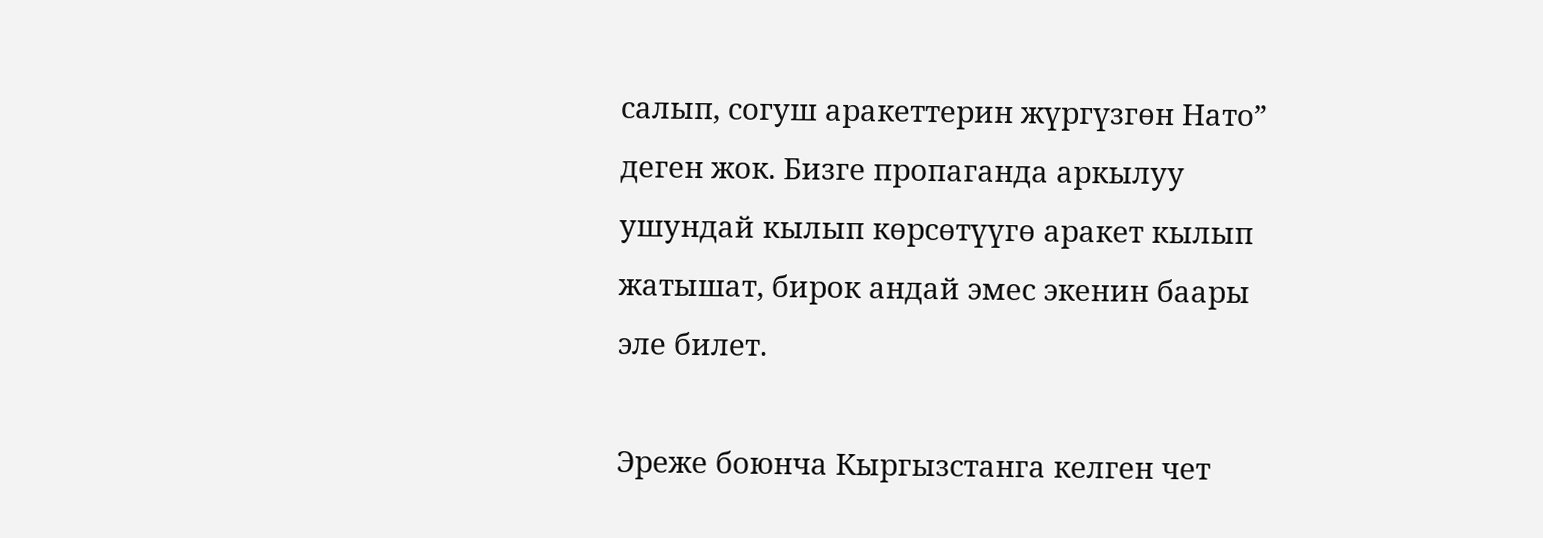салып, согуш аракеттерин жүргүзгөн Нато” деген жок. Бизге пропаганда аркылуу ушундай кылып көрсөтүүгө аракет кылып жатышат, бирок андай эмес экенин баары эле билет.

Эреже боюнча Кыргызстанга келген чет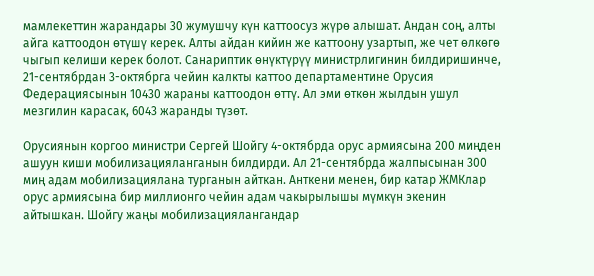мамлекеттин жарандары 30 жумушчу күн каттоосуз жүрө алышат. Андан соң, алты айга каттоодон өтүшү керек. Алты айдан кийин же каттоону узартып, же чет өлкөгө чыгып келиши керек болот. Санариптик өнүктүрүү министрлигинин билдиришинче, 21-сентябрдан 3-октябрга чейин калкты каттоо департаментине Орусия Федерациясынын 10430 жараны каттоодон өттү. Ал эми өткөн жылдын ушул мезгилин карасак, 6043 жаранды түзөт.

Орусиянын коргоо министри Сергей Шойгу 4-октябрда орус армиясына 200 миңден ашуун киши мобилизацияланганын билдирди. Ал 21-сентябрда жалпысынан 300 миң адам мобилизациялана турганын айткан. Анткени менен, бир катар ЖМКлар орус армиясына бир миллионго чейин адам чакырылышы мүмкүн экенин айтышкан. Шойгу жаңы мобилизациялангандар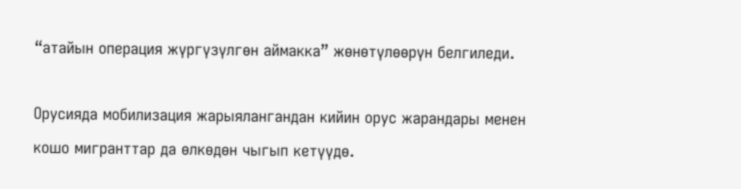“атайын операция жүргүзүлгөн аймакка” жөнөтүлөөрүн белгиледи.

Орусияда мобилизация жарыялангандан кийин орус жарандары менен кошо мигранттар да өлкөдөн чыгып кетүүдө.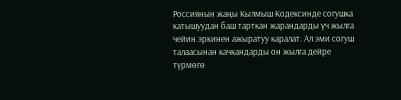Россиянын жаңы Кылмыш Кодексинде согушка катышуудан баш тарткан жарандарды үч жылга чейин эркинен ажыратуу каралат. Ал эми согуш талаасынан качкандарды он жылга дейре түрмөгө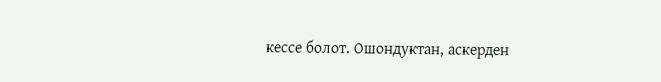кессе болот. Ошондуктан, аскерден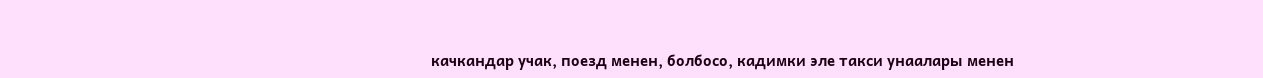качкандар учак, поезд менен, болбосо, кадимки эле такси унаалары менен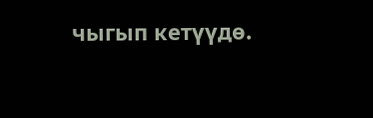чыгып кетүүдө.